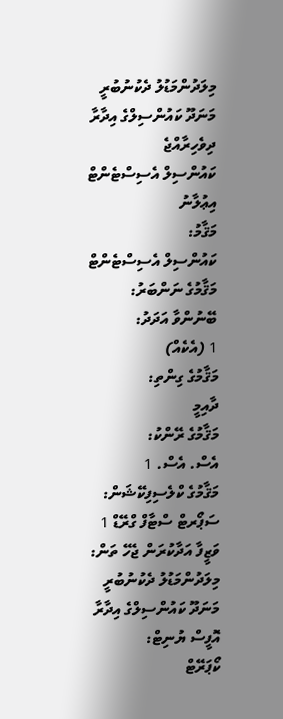މިލަދުންމަޑުލު ދެކުނުބުރީ މަނަދޫ ކައުންސިލްގެ އިދާރާ
ދިވެހިރާއްޖެ
ކައުންސިލް އެސިސްޓެންޓް
އިޢުލާނު
މަޤާމު:
ކައުންސިލް އެސިސްޓެންޓް
މަޤާމުގެ ނަންބަރު:
ބޭނުންވާ އަދަދު:
1 (އެކެއް)
މަޤާމުގެ ގިންތި:
ދާއިމީ
މަޤާމުގެ ރޭންކު:
އެސް. އެސް. 1
މަޤާމުގެ ކްލެސިފިކޭޝަން:
ސަޕޯރޓް ސްޓާފް ގްރޭޑް 1
ވަޒީފާ އަދާކުރަން ޖެހޭ ތަން:
މިލަދުންމަޑުލު ދެކުނުބުރީ މަނަދޫ ކައުންސިލްގެ އިދާރާ
އޮފީސް ޔުނިޓް:
ކޯޕަރޭޓް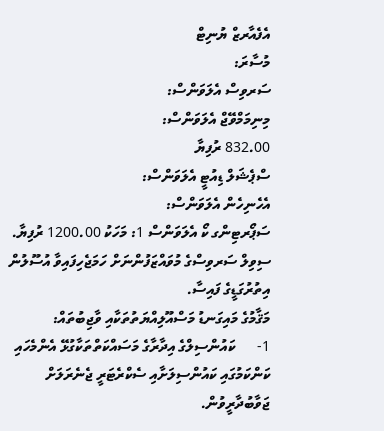އެފެއާރޒް ޔުނިޓް
މުސާރަ:
ސަރވިސް އެލަވަންސް:
މިނިމަމްވޭޖް އެލަވަންސް:
832.00 ރުފިޔާ
ސްޕެޝަލް ޑިއުޓީ އެލަވަންސް:
އެހެނިހެން އެލަވަންސް:
ސަޕޯރޓިންގ ކޯ އެލަވަންސް 1: މަހަކު 1200.00 ރުފިޔާ.
ސިވިލް ސަރވިސްގެ މުވައްޒަފުންނަށް ހަމަޖެހިފައިވާ އުސޫލުން އިތުރުގަޑީގެ ފައިސާ.
މަޤާމުގެ މައިގަނޑު މަސްއޫލިއްޔަތުތަކާއި ވާޖިބުތައް:
1-      ކައުންސިލްގެ އިދާރާގެ މަސައްކަތްތަކާގުޅޭ އެންމެހައި ކަންކަމުގައި ކައުންސިލަށާއި ސެކްރެޓަރީ ޖެނެރަލަށް ޖަވާބުދާރީވުން.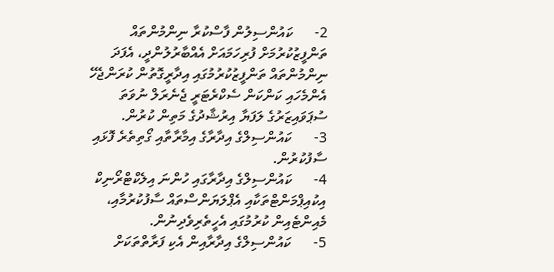2-      ކައުންސިލުން ފާސްކުރާ ނިންމުންތައް ތަންފީޒުކުރުމަށް ފުރިހަމައަށް އެއްބާރުލުންދީ، އެފަދަ ނިންމުންތައް ތަންފީޒުކުރުމުގައި އިދާރީގޮތުން ކުރަންޖެހޭ އެންމެހައި ކަންކަން ސެކްރެޓަރީ ޖެނެރަލް ނުވަތަ ސުޕަވައިޒަރުގެ ލަފަޔާ އިރުޝާދުގެ މަތިން ކުރުން.
3-      ކައުންސިލްގެ އިދާރާގެ އިމާރާތާއި ގޯތިތެރެ ފޮޅައި ސާފުކުރުން.
4-      ކައުންސިލްގެ އިދާރާގައި ހުންނަ އިލެކްޓްރޯނިކް އިކުއިޕްމަންޓްތަކާއި އެޕްލަޔަންސްތައް ސާފުކުރުމާއި، މެއިންޓެއިން ކުރުމުގައި އެހީތެރިވެދިނުން.
5-      ކައުންސިލްގެ އިދާރާއިން އެކި ފަރާތްތަކަށް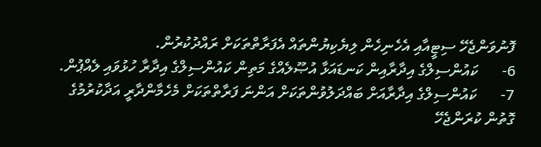ފޮނުވަންޖެހޭ ސިޓީއާއި އެހެނިހެން ލިޔެކިޔުންތައް އެފަރާތްތަކަށް ރައްދުކުރުން.
6-      ކައުންސިލްގެ އިދާރާއިން ކަނޑައަޅާ އުޞޫލެއްގެ މަތިން ކައުންސިލްގެ އިދާރާ ހުޅުވައި ލެއްޕުން.
7-      ކައުންސިލްގެ އިދާރާއަށް ބައްދަލުވުންތަކަށް އަންނަ ފަރާތްތަކަށް މެހެމާންދާރީ އަދާކުރުމުގެ ގޮތުން ކުރަންޖެހޭ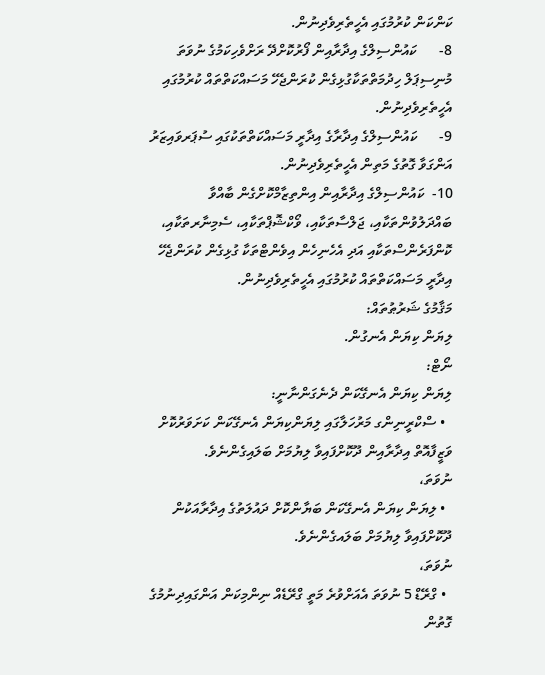ކަންކަން ކުރުމުގައި އެހީތެރިވެދިނުން.
8-      ކައުންސިލްގެ އިދާރާއިން ފޯރުކޮށްދޭ ރަށްވެހިކަމުގެ ނުވަތަ މުނިސިޕަލް ހިދުމަތްތަކާގުޅިގެން ކުރަންޖެހޭ މަސައްކަތްތައް ކުރުމުގައި އެހީތެރިވެދިނުން.
9-      ކައުންސިލްގެ އިދާރާގެ އިދާރީ މަސައްކަތްތަކުގައި ސުޕަރވައިޒަރު އަންގަވާ ގޮތުގެ މަތިން އެހީތެރިވެދިނުން.
10-  ކައުންސިލްގެ އިދާރާއިން އިންތިޒާމްކޮށްގެން ބާއްވާ ބައްދަލުވުންތަކާއި، ޖަލްސާތަކާއި، ވޯކްޝޮޕްތަކާއި، ސެމިނާރތަކާއި، ކޮންފަރެންސްތަކާއި އަދި އެހެނިހެން އިވެންޓްތަކާ ގުޅިގެން ކުރަންޖެހޭ އިދާރީ މަސައްކަތްތައް ކުރުމުގައި އެހީތެރިވެދިނުން.
މަޤާމުގެ ޝަރުޠުތައް:
ލިޔަން ކިޔަން އެނގުން.
ނޯޓް:
ލިޔަން ކިޔަން އެނގޭކަން ދެނެގަންނާނީ:
  • ސްކްރީނިންގ މަރުހަލާގައި ލިޔަންކިޔަން އެނގޭކަން ކަށަވަރުކޮށް ވަޒީފާއޮތް އިދާރާއިން ދޫކޮށްފައިވާ ލިޔުމަށް ބަލައިގެންނެވެ.
ނުވަތަ،
  • ލިޔަން ކިޔަން އެނގޭކަން ބަޔާންކޮށް ދައުލަތުގެ އިދާރާއަކުން ދޫކޮށްފައިވާ ލިޔުމަށް ބަލައގެންނެވެ.
ނުވަތަ،
  • ގްރޭޑް 5 ނުވަތަ އެއަށްވުރެ މަތީ ގްރޭޑެއް ނިންމިކަން އަންގައިދިނުމުގެ ގޮތުން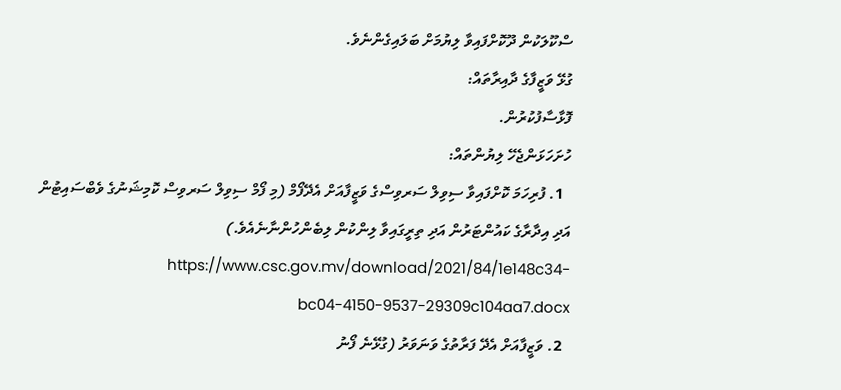ސްކޫލަކުން ދޫކޮށްފައިވާ ލިޔުމަށް ބަލައިގެންނެވެ.
ގުޅޭ ވަޒީފާގެ ދާއިރާތައް:
ފޮޅާސާފުކުރުން.
ހުށަހަޅަންޖެހޭ ލިޔުންތައް:
  1. ފުރިހަމަ ކޮށްފައިވާ ސިވިލް ސަރވިސްގެ ވަޒީފާއަށް އެދޭފޯމް (މި ފޯމް ސިވިލް ސަރވިސް ކޮމިޝަނުގެ ވެބްސައިޓުން އަދި އިދާރާގެ ކައުންޓަރުން އަދި ތިރީގައިވާ ލިންކުން ލިބެންހުންނާނެއެވެ.)  https://www.csc.gov.mv/download/2021/84/1e148c34-bc04-4150-9537-29309c104aa7.docx
  2. ވަޒީފާއަށް އެދޭ ފަރާތުގެ ވަނަވަރު (ގުޅޭނެ ފޯނު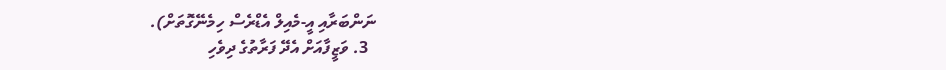ނަންބަރާއި އީ-މެއިލް އެޑްރެސް ހިމެނޭގޮތަށް).
  3. ވަޒީފާއަށް އެދޭ ފަރާތުގެ ދިވެހި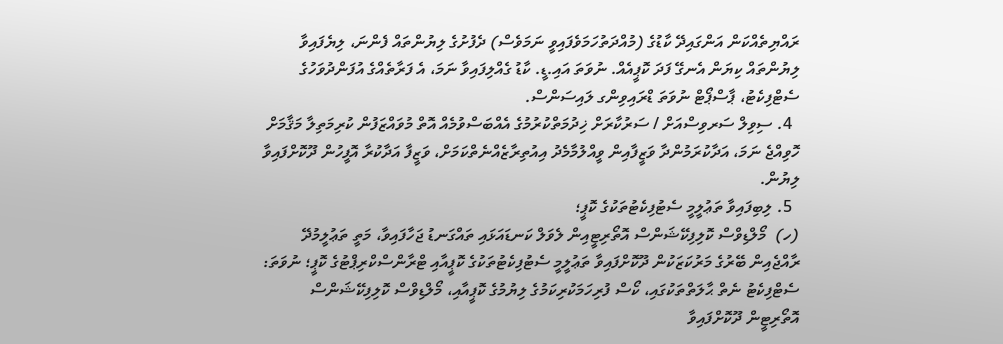ރައްޔިތެއްކަން އަންގައިދޭ ކާޑުގެ (މުއްދަތުހަމަވެފައިވީ ނަމަވެސް) ދެފުށުގެ ލިޔުންތައް ފެންނަ، ލިޔެފައިވާ ލިޔުންތައް ކިޔަން އެނގޭ ފަދަ ކޮޕީއެއް. ނުވަތަ އައި.ޑީ. ކާޑު ގެއްލިފައިވާ ނަމަ، އެ ފަރާތެއްގެ އުފަންދުވަހުގެ ސެޓްފިކެޓު، ޕާސްޕޯޓް ނުވަތަ ޑްރައިވިންގ ލައިސަންސް.
  4. ސިވިލް ސަރވިސްއަށް / ސަރުކާރަށް ޚިދުމަތްކުރުމުގެ އެއްބަސްވުމެއް އޮތް މުވައްޒަފުން ކުރިމަތިލާ މަޤާމަށް ހޮވިއްޖެ ނަމަ، އަދާކުރަމުންދާ ވަޒީފާއިން ވީއްލުމާމެދު އިއުތިރާޒެއްނެތްކަމަށް، ވަޒީފާ އަދާކުރާ އޮފީހުން ދޫކޮށްފައިވާ ލިޔުން.
  5. ލިބިފައިވާ ތަޢުލީމީ ސެޓުފިކެޓުތަކުގެ ކޮޕީ؛
(ހ)  މޯލްޑިވްސް ކޮލިފިކޭޝަންސް އޮތޯރިޓީއިން ލެވަލް ކަނޑައަޅައި ތައްގަނޑު ޖަހާފައިވާ، މަތީ ތަޢުލީމުދޭ ރާއްޖެއިން ބޭރުގެ މަރުކަޒަކުން ދޫކޮށްފައިވާ ތަޢުލީމީ ސެޓުފިކެޓުތަކުގެ ކޮޕީއާއި ޓްރާންސްކްރިޕްޓުގެ ކޮޕީ؛ ނުވަތަ: ސެޓްފިކެޓު ނެތް ޙާލަތްތަކުގައި، ކޯސް ފުރިހަމަކުރިކަމުގެ ލިޔުމުގެ ކޮޕީއާއި، މޯލްޑިވްސް ކޮލިފިކޭޝަންސް އޮތޯރިޓީން ދޫކޮށްފައިވާ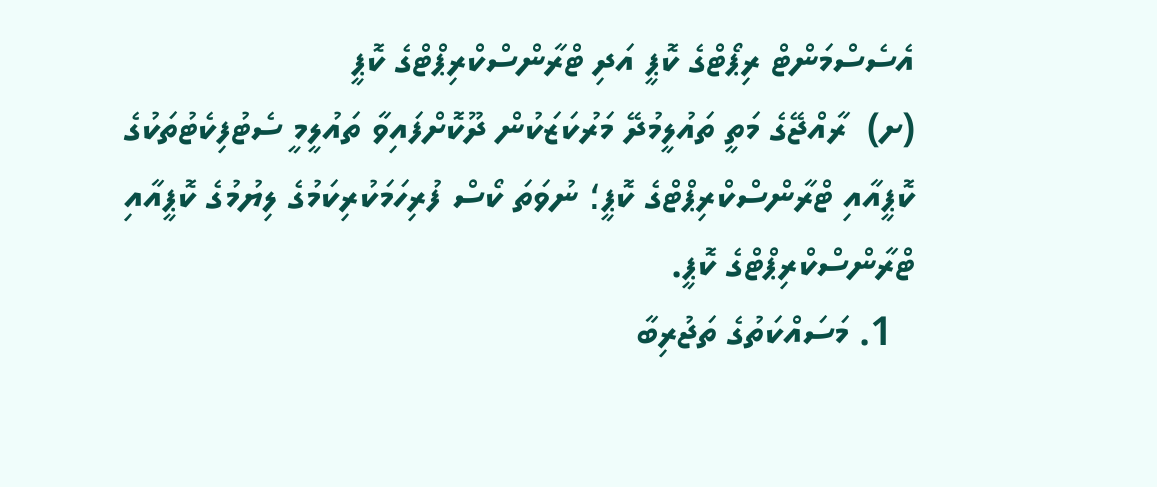އެސެސްމަންޓް ރިޕޯޓްގެ ކޮޕީ އަދި ޓްރާންސްކްރިޕްޓްގެ ކޮޕީ
(ށ)  ރާއްޖޭގެ މަތީ ތައުލީމުދޭ މަރުކަޒަކުން ދޫކޮށްފައިވާ ތައުލީމީ ސެޓުފިކެޓުތަކުގެ ކޮޕީއާއި ޓްރާންސްކްރިޕްޓްގެ ކޮޕީ؛ ނުވަތަ ކޯސް ފުރިހަމަކުރިކަމުގެ ލިޔުމުގެ ކޮޕީއާއި ޓްރާންސްކްރިޕްޓްގެ ކޮޕީ.
  1. މަސައްކަތުގެ ތަޖުރިބާ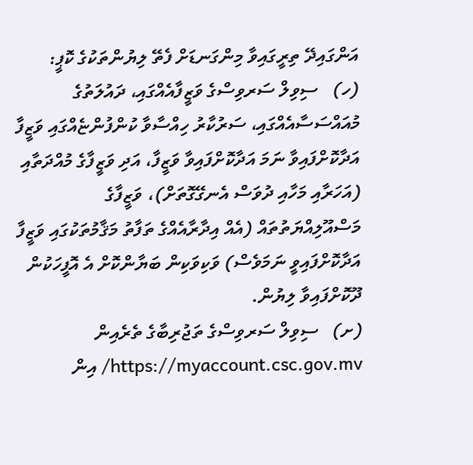އަންގައިދޭ ތިރީގައިވާ މިންގަނޑަށް ފެތޭ ލިޔުންތަކުގެ ކޮޕީ:
(ހ)   ސިވިލް ސަރވިސްގެ ވަޒީފާއެއްގައި، ދައުލަތުގެ މުއައްސަސާއެއްގައި، ސަރުކާރު ހިއްސާވާ ކުންފުންޏެއްގައި ވަޒީފާ އަދާކޮށްފައިވާ ނަމަ އަދާކޮށްފައިވާ ވަޒީފާ، އަދި ވަޒީފާގެ މުއްދަތާއި (އަހަރާއި މަހާއި ދުވަސް އެނގޭގޮތަށް)، ވަޒީފާގެ މަސްއޫލިއްޔަތުތައް (އެއް އިދާރާއެއްގެ ތަފާތު މަޤާމުތަކުގައި ވަޒީފާ އަދާކޮށްފައިވީ ނަމަވެސް) ވަކިވަކިން ބަޔާންކޮށް އެ އޮފީހަކުން ދޫކޮށްފައިވާ ލިޔުން.
(ށ)   ސިވިލް ސަރވިސްގެ ތަޖުރިބާގެ ތެރެއިން https://myaccount.csc.gov.mv/ އިން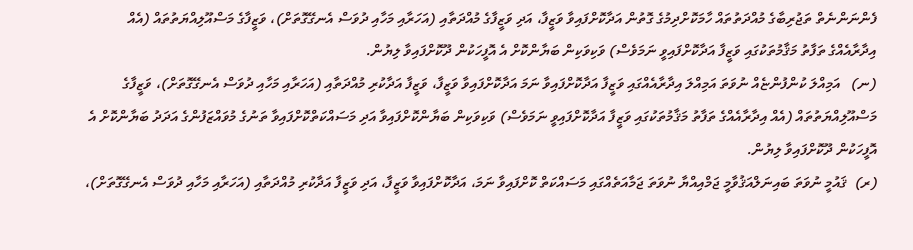ފެންނަންނެތް ތަޖުރިބާގެ މުއްދަތުތައް ހާމަކޮށްދިމުގެ ގޮތުން އަދާކޮށްފައިވާ ވަޒީފާ، އަދި ވަޒީފާގެ މުއްދަތާއި (އަހަރާއި މަހާއި ދުވަސް އެނގޭގޮތަށް)، ވަޒީފާގެ މަސްއޫލިއްޔަތުތައް (އެއް އިދާރާއެއްގެ ތަފާތު މަޤާމުތަކުގައި ވަޒީފާ އަދާކޮށްފައިވީ ނަމަވެސް) ވަކިވަކިން ބަޔާންކޮށް އެ އޮފީހަކުން ދޫކޮށްފައިވާ ލިޔުން.
(ނ)   އަމިއްލަ ކުންފުންޏެއް ނުވަތަ އަމިއްލަ އިދާރާއެއްގައި ވަޒީފާ އަދާކޮށްފައިވާ ނަމަ އަދާކޮށްފައިވާ ވަޒީފާ، ވަޒީފާ އަދާކުރި މުއްދަތާއި (އަހަރާއި މަހާއި ދުވަސް އެނގޭގޮތަށް)، ވަޒީފާގެ މަސްއޫލިއްޔަތުތައް (އެއް އިދާރާއެއްގެ ތަފާތު މަޤާމުތަކުގައި ވަޒީފާ އަދާކޮށްފައިވީ ނަމަވެސް) ވަކިވަކިން ބަޔާންކޮށްފައިވާ އަދި މަސައްކަތްކޮށްފައިވާ ތަނުގެ މުވައްޒަފުންގެ އަދަދު ބަޔާންކޮށް އެ އޮފީހަކުން ދޫކޮށްފައިވާ ލިޔުން.
(ރ)  ޤައުމީ ނުވަތަ ބައިނަލްއަޤުވާމީ ޖަމްއިއްޔާ ނުވަތަ ޖަމާއަތެއްގައި މަސައްކަތް ކޮށްފައިވާ ނަމަ، އަދާކޮށްފައިވާ ވަޒީފާ، އަދި ވަޒީފާ އަދާކުރި މުއްދަތާއި (އަހަރާއި މަހާއި ދުވަސް އެނގޭގޮތަށް)،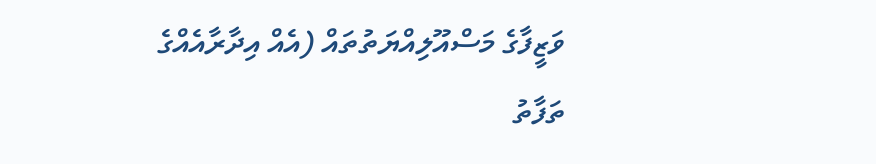ވަޒީފާގެ މަސްއޫލިއްޔަތުތައް (އެއް އިދާރާއެއްގެ ތަފާތު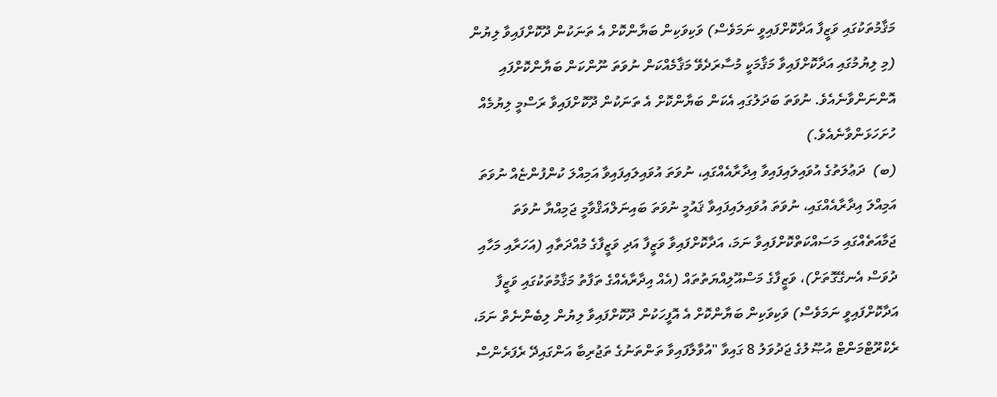މަޤާމުތަކުގައި ވަޒީފާ އަދާކޮށްފައިވީ ނަމަވެސް) ވަކިވަކިން ބަޔާންކޮށް އެ ތަނަކުން ދޫކޮށްފައިވާ ލިޔުން (މި ލިޔުމުގައި އަދާކޮށްފައިވާ މަޤާމަކީ މުސާރަދެވޭ މަޤާމެއްކަން ނުވަތަ ނޫންކަން ބަޔާންކޮށްފައި އޮންނަންވާނެއެވެ. ނުވަތަ ބަދަލުގައި އެކަން ބަޔާންކޮށް އެ ތަނަކުން ދޫކޮށްފައިވާ ރަސްމީ ލިޔުމެއް ހުށަހަޅަންވާނެއެވެ.)
(ބ)  ދަޢުލަތުގެ އުވައިލައިފައިވާ އިދާރާއެއްގައި، ނުވަތަ އުވައިލައިފައިވާ އަމިއްލަ ކުންފުންޏެއް ނުވަތަ އަމިއްލަ އިދާރާއެއްގައި، ނުވަތަ އުވައިލައިފައިވާ ޤައުމީ ނުވަތަ ބައިނަލްއަޤްވާމީ ޖަމިއްޔާ ނުވަތަ ޖަމާއަތެއްގައި މަސައްކަތްކޮށްފައިވާ ނަމަ، އަދާކޮށްފައިވާ ވަޒީފާ އަދި ވަޒީފާގެ މުއްދަތާއި (އަހަރާއި މަހާއި ދުވަސް އެނގޭގޮތަށް)، ވަޒީފާގެ މަސްއޫލިއްޔަތުތައް (އެއް އިދާރާއެއްގެ ތަފާތު މަޤާމުތަކުގައި ވަޒީފާ އަދާކޮށްފައިވީ ނަމަވެސް) ވަކިވަކިން ބަޔާންކޮށް އެ އޮފީހަކުން ދޫކޮށްފައިވާ ލިޔުން ލިބެންނެތް ނަމަ، ރެކްރޫޓްމަންޓް އުޞޫލުގެ ޖަދުވަލު 8 ގައިވާ "އުވާލާފައިވާ ތަންތަނުގެ ތަޖުރިބާ އަންގައިދޭ ރެފަރެންސް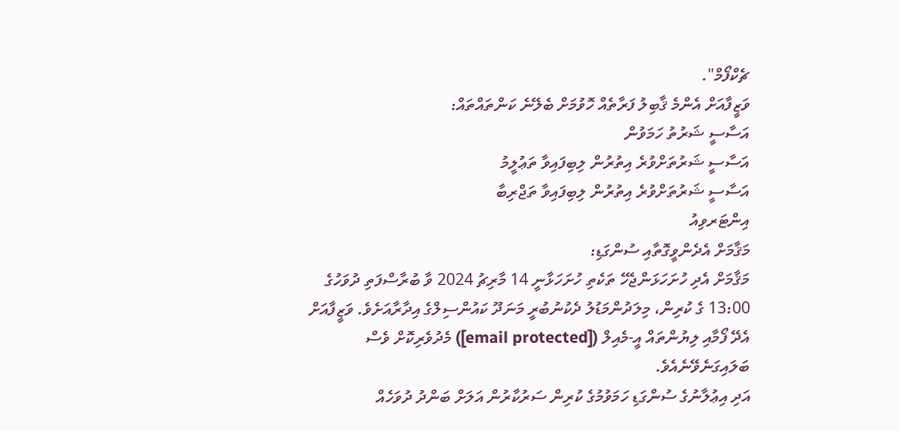ޗެކްފޯމް".
ވަޒީފާއަށް އެންމެ ޤާބިލު ފަރާތެއް ހޮވުމަށް ބެލޭނެ ކަންތައްތައް:
އަސާސީ ޝަރުތު ހަމަވުން
އަސާސީ ޝަރުތަށްވުރެ އިތުރުން ލިބިފައިވާ ތަޢުލީމު
އަސާސީ ޝަރުތަށްވުރެ އިތުރުން ލިބިފައިވާ ތަޖްރިބާ
އިންޓަރވިއު
މަޤާމަށް އެދެންވީގޮތާއި ސުންގަޑި:
މަޤާމަށް އެދި ހުށަހަޅަންޖެހޭ ތަކެތި ހުށަހަޅާނީ 14 މާރިޗު 2024 ވާ ބުރާސްފަތި ދުވަހުގެ 13:00 ގެ ކުރިން، މިލަދުންމަޑުލު ދެކުނުބުރީ މަނަދޫ ކައުންސިލްގެ އިދާރާއަށެވެ. ވަޒީފާއަށް އެދޭ ފޯމާއި ލިޔުންތައް އީ-މެއިލް ([email protected]) މެދުވެރިކޮށް ވެސް ބަލައިގަނެވޭނެއެވެ.
އަދި އިޢުލާނުގެ ސުންގަޑި ހަމަވުމުގެ ކުރިން ސަރުކާރުން އަލަށް ބަންދު ދުވަހެއް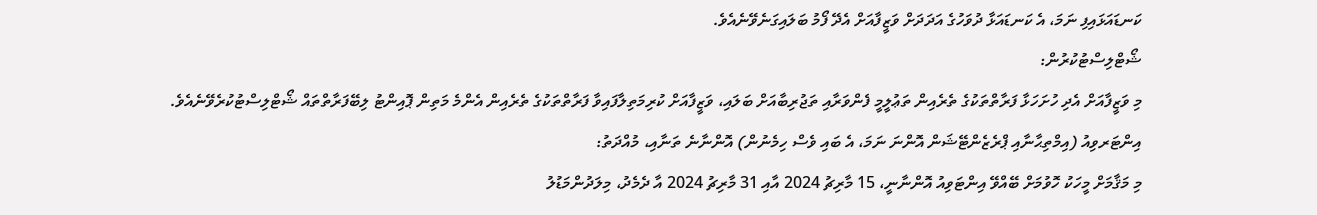ކަނޑައަޅައިފި ނަމަ، އެ ކަނޑައަޅާ ދުވަހުގެ އަދަދަށް ވަޒީފާއަށް އެދޭ ފޯމު ބަލައިގަނެވޭނެއެވެ.
ޝޯޓްލިސްޓުކުރުން:
މި ވަޒީފާއަށް އެދި ހުށަހަޅާ ފަރާތްތަކުގެ ތެރެއިން ތަޢުލީމީ ފެންވަރާއި ތަޖުރިބާއަށް ބަލައި، ވަޒީފާއަށް ކުރިމަތިލާފައިވާ ފަރާތްތަކުގެ ތެރެއިން އެންމެ މަތިން ޕޮއިންޓު ލިބޭފަރާތްތައް ޝޯޓްލިސްޓުކުރެވޭނެއެވެ.
އިންޓަރވިއު (އިމްތިޙާނާއި ޕްރެޒެންޓޭޝަން އޮންނަ ނަމަ، އެ ބައި ވެސް ހިމެނުން) އޮންނާނެ ތަނާއި، މުއްދަތު:
މި މަޤާމަށް މީހަކު ހޮވުމަށް ބޭއްވޭ އިންޓަވިއު އޮންނާނީ، 15 މާރިޗު 2024 އާއި 31 މާރިޗު 2024 އާ ދެމެދު، މިލަދުންމަޑުލު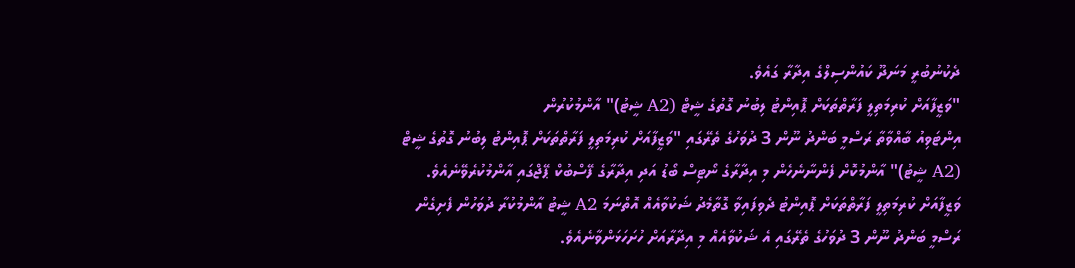ދެކުނުބުރީ މަނަދޫ ކައުންސިލްގެ އިދާރާ ގައެވެ.
"ވަޒީފާއަށް ކުރިމަތިލީ ފަރާތްތަކަށް ޕޮއިންޓު ލިބުނު ގޮތުގެ ޝީޓް (A2 ޝީޓު)" އާންމުކުރުން
އިންޓަވިއު ބާއްވާތާ ރަސްމީ ބަންދު ނޫން 3 ދުވަހުގެ ތެރޭގައި "ވަޒީފާއަށް ކުރިމަތިލީ ފަރާތްތަކަށް ޕޮއިންޓު ލިބުނު ގޮތުގެ ޝީޓް (A2 ޝީޓު)" އާންމުކޮށް ފެންނާނެހެން މި އިދާރާގެ ނޯޓިސް ބޯޑު އަދި އިދާރާގެ ފޭސްބުކް ޕޭޖްގައި އާންމުކުރެވޭނެއެވެ. ވަޒީފާއަށް ކުރިމަތިލީ ފަރާތްތަކަށް ޕޮއިންޓު ދެވިފައިވާ ގޮތާމެދު ޝަކުވާއެއް އޮތްނަމަ A2 ޝީޓު އާންމުކުރާ ދުވަހުން ފެށިގެން ރަސްމީ ބަންދު ނޫން 3 ދުވަހުގެ ތެރޭގައި އެ ޝަކުވާއެއް މި އިދާރާއަށް ހުށަހަޅަންވާނެއެވެ.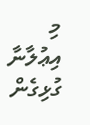މި އިޢުލާނާ ގުޅިގެން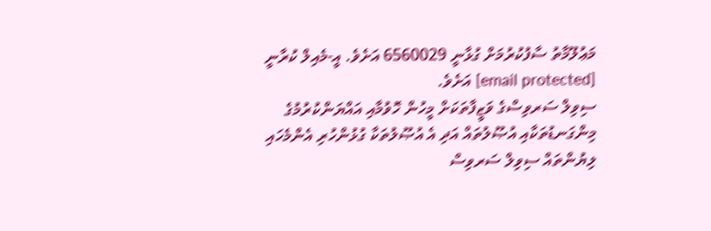މަޢުލޫމާތު ސާފުކުރުމަށް ގުޅާނީ 6560029 އަށެވެ. އީ-މެއިލް ކުރާނީ [email protected] އަށެވެ.
ސިވިލް ސަރވިސްގެ ވަޒީފާތަކަށް މީހުން ހޮވުމާއި އައްޔަންކުރުމުގެ މިންގަނޑުތަކާއި އުޞޫލުތައް އަދި އެ އުޞޫލުތަކާ ގުޅުންހުރި އެންމެހައި ލިޔުންތައް ސިވިލް ސަރވިސް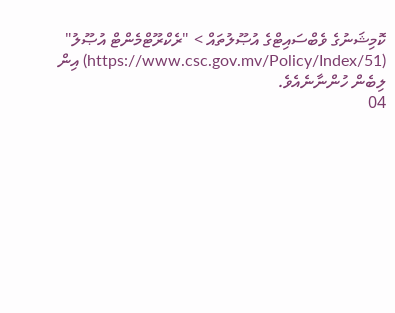ކޮމިޝަނުގެ ވެބްސައިޓްގެ އުޞޫލުތައް > "ރެކްރޫޓްމެންޓް އުޞޫލު" (https://www.csc.gov.mv/Policy/Index/51) އިން ލިބެން ހުންނާނެއެވެ.
04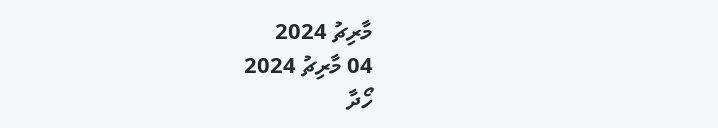މާރިޗު 2024
04 މާރިޗު 2024
ހޯދާ